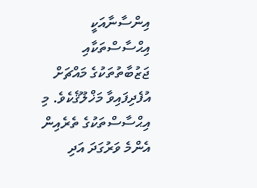އިންސާނާއަކީ އިޙްސާސްތަކާއި ޖަޒުބާތުތަކުގެ މައްޗަށް އުފެދިފައިވާ މަޚްލޫޤެކެވެ. މި އިޙްސާސްތަކުގެ ތެރެއިން އެންމެ ވަރުގަދަ އަދި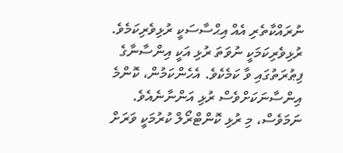ނުރައްކާތެރި އެއް އިޙްސާސަކީ ރުޅިވެރިކަމެވެ. ރުޅިވެރިކަމަކީ ނުވަތަ ރުޅި އަކީ އިންސާނާގެ ފިޠުރަތުގައި ވާ ކަމެކެވެ. އެހެންކަމުން، ކޮންމެ އިންސާނަކަށްވެސް ރުޅި އަންނާނެއެވެ. ނަމަވެސް، މި ރުޅި ކޮންޓްރޯލް ކުރުމަކީ ވަރަށް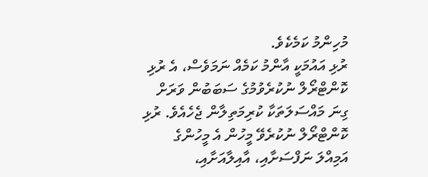މުހިންމު ކަމެކެވެ.
ރުޅި އައުމަކީ އާންމު ކަމެއް ނަމަވެސް، އެ ރުޅި ކޮންޓްރޯލް ނުކުރެވުމުގެ ސަބަބުން ވަރަށް ގިނަ މައްސަލަތަކާ ކުރިމަތިލާން ޖެހެއެވެ. ރުޅި ކޮންޓްރޯލް ނުކުރެވޭ މީހުން އެ މީހުންގެ އަމިއްލަ ނަފްސަށާއި، އާއިލާއަށާއި،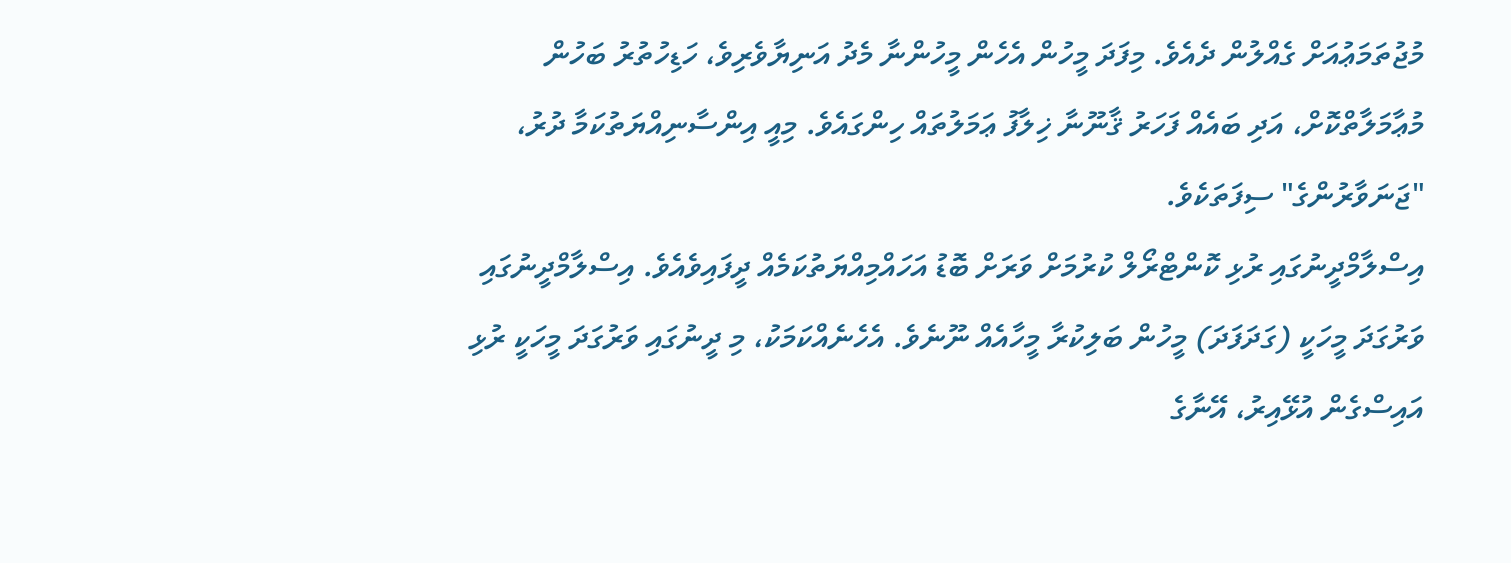މުޖުތަމަޢުއަށް ގެއްލުން ދެއެވެ. މިފަދަ މީހުން އެހެން މީހުންނާ މެދު އަނިޔާވެރިވެ، ހަޑިހުތުރު ބަހުން މުޢާމަލާތްކޮށް، އަދި ބައެއް ފަހަރު ޤާނޫނާ ޚިލާފު ޢަމަލުތައް ހިންގައެވެ. މިއީ އިންސާނިއްޔަތުކަމާ ދުރު، "ޖަނަވާރުންގެ" ސިފަތަކެވެ.
އިސްލާމްދީނުގައި ރުޅި ކޮންޓްރޯލް ކުރުމަށް ވަރަށް ބޮޑު އަހައްމިއްޔަތުކަމެއް ދީފައިވެއެވެ. އިސްލާމްދީނުގައި ވަރުގަދަ މީހަކީ (ގަދަފަދަ) މީހުން ބަލިކުރާ މީހާއެއް ނޫނެވެ. އެހެނެއްކަމަކު، މި ދީނުގައި ވަރުގަދަ މީހަކީ ރުޅި އައިސްގެން އުޅޭއިރު، އޭނާގެ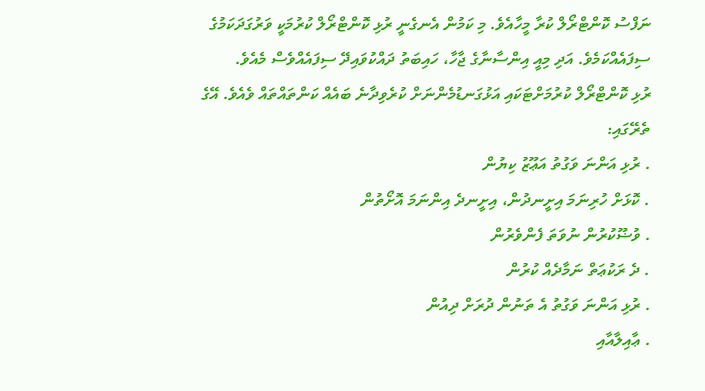ނަފްސު ކޮންޓްރޯލް ކުރާ މީހާއެވެ. މި ކަމުން އެނގެނީ ރުޅި ކޮންޓްރޯލް ކުރުމަކީ ވަރުގަދަކަމުގެ ސިފައެއްކަމެވެ. އަދި މިއީ އިންސާނާގެ ޖާހާ، ހައިބަތު ދައްކުވައިދޭ ސިފައެއްވެސް މެއެވެ.
ރުޅި ކޮންޓްރޯލް ކުރުމަށްޓަކައި އަޅުގަނޑުމެންނަށް ކުރެވިދާނެ ބައެއް ކަންތައްތައް ވެއެވެ. އޭގެ ތެރޭގައި:
. ރުޅި އަންނަ ވަގުތު އަޢޫޒު ކިޔުން
. ކޮޅަށް ހުރިނަމަ އިށީނދުން، އިށީނދެ އިންނަމަ އޮށޯތުން
. ވުޟޫކުރުން ނުވަތަ ފެންވެރުން
. ދެ ރަކުޢަތް ނަމާދެއް ކުރުން
. ރުޅި އަންނަ ވަގުތު އެ ތަނުން ދުރަށް ދިއުން
. ޢާއިލާއާއި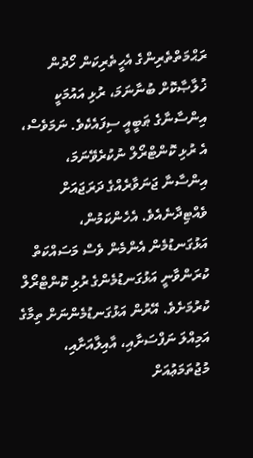ރަޙްމަތްތެރިންގެ އެހީތެރިކަން ހޯދުން
ޚުލާޞާކޮށް ބުނާނަމަ، ރުޅި އައުމަކީ އިންސާނާގެ ޠަބީއީ ސިފައެކެވެ. ނަމަވެސް، އެ ރުޅި ކޮންޓްރޯލް ނުކުރެވޭނަމަ، އިންސާނާ ޖަނަވާރެއްގެ ދަރަޖައަށް ވެއްޓިދާނެއެވެ. އެހެންކަމުން، އަޅުގަނޑުމެން އެންމެން ވެސް މަސައްކަތް ކުރަންވާނީ އަޅުގަނޑުމެންގެ ރުޅި ކޮންޓްރޯލް ކުރުމަށެވެ. އޭރުން އަޅުގަނޑުމެންނަށް ތިމާގެ އަމިއްލަ ނަފްސަށާއި، އާއިލާއަށާއި، މުޖުތަމަޢުއަށް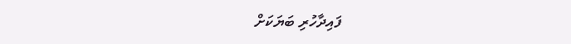ފައިދާހުރި ބަޔަކަށް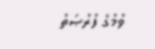ވުމުގެ ފުރުޞަތު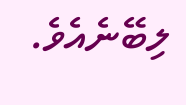ލިބޭނެއެވެ.